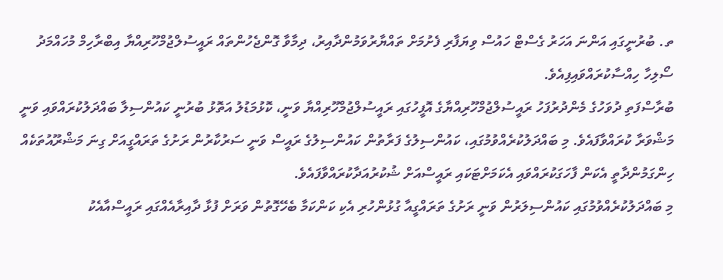ތ. ބުރުނީގައި އަންނަ އަހަރު ގެސްޓް ހައުސް ވިޔަފާރި ފެށުމަށް ތައްޔާރުވަމުންދާއިރު، ދިމާވާ ގޮންޖެހުންތައް ރައީސުލްޖުމްހޫރިއްޔާ އިބްރާހިމް މުހައްމަދު ސޯލިހާ ހިއްސާކުރައްވައިފިއެވެ.
ބުރާސްފަތި ދުވަހުގެ މެންދުރުފަހު ރައީސުލްޖުމްހޫރިއްޔާގެ އޮފީހުގައި ރައީސުލްޖުމްހޫރިއްޔާ ވަނީ، ކޮޅުމަޑުލު އަތޮޅު ބުރުނީ ކައުންސިލާ ބައްދަލުކުރައްވައި ވަނީ މަޝްވަރާ ކުރައްވާފައެވެ. މި ބައްދަލުކުރެއްވުމުގައި، ކައުންސިލުގެ ފަރާތުން ކައުންސިލުގެ ރައީސް ވަނީ ސަރުކާރުން ރަށުގެ ތަރައްގީއަށް ގިނަ މަޝްރޫއުތަކެއް ހިންގަމުންދާތީ އެކަން ފާހަގަކުރައްވައި އެކަމަށްޓަކައި ރައީސްއަށް ޝުކުރުއަދާކުރައްވާފައެވެ.
މި ބައްދަލުކުރެއްވުމުގައި ކައުންސިލަރުން ވަނީ ރަށުގެ ތަރައްގީއާ ގުޅުންހުރި އެކި ކަންކަމާ ބެހޭގޮތުން ވަރަށް ފުޅާ ދާއިރާއެއްގައި ރައީސްއާއެކު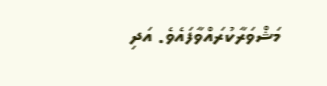މަޝްވަރާކުރައްވާފައެވެ. އަދި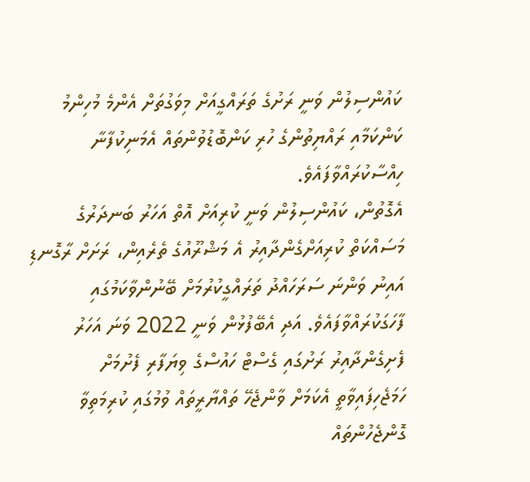ކައުންސިލުން ވަނީ ރަށުގެ ތަރައްގީއަށް މިވަގުތަށް އެންމެ މުހިންމު ކަންކަމާއި ރައްޔިތުންގެ ހުރި ކަންބޮޑުވުންތައް އެމަނިކުފާނާ ހިއްސާކުރައްވާފައެވެ.
އެގޮތުން، ކައުންސިލުން ވަނީ ކުރިއަށް އޮތް އަހަރު ބަނދަރުގެ މަސައްކަތް ކުރިއަށްގެންދާއިރު އެ މަޝްރޫއުގެ ތެރެއިން، ރަށަށް ރާގޮނޑި އައިނު ވަންނަ ސަރަހައްދު ތަރައްގީކުރުމަށް ބޭނުންވާކަމުގައި ފާހަގަކުރައްވާފައެވެ. އަދި އެބޭފުޅުން ވަނީ 2022 ވަނަ އަހަރު ފެށިގެންދާއިރު ރަށުގައި ގެސްޓް ހައުސްގެ ވިޔަފާރި ފެށުމަށް ހަމަޖެހިފައިވާތީ އެކަމަށް ވާންޖެހޭ ތައްޔާރީތައް ވުމުގައި ކުރިމަތިވާ ގޮންޖެހުންތައް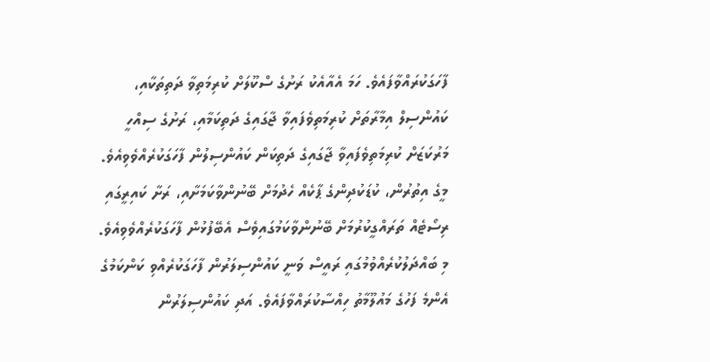ފާހަގަކުރައްވާފައެވެ. ހަމަ އެއާއެކު ރަށުގެ ސްކޫލަށް ކުރިމަތިވާ ދަތިތަކާއި، ކައުންސިލް އިމާރާތަށް ކުރިމަތިވެފައިވާ ޖާގައިގެ ދަތިކަމާއި، ރަށުގެ ސިއްހީ މަރުކަޒަށް ކުރިމަތިވެފައިވާ ޖާގައިގެ ދަތިކަން ކައުންސިލުން ފާހަގަކުރެއްވެވިއެވެ. މީގެ އިތުރުން، ކުޑަކުދިންގެ ޕާކެއް ހެދުމަށް ބޭނުންވާކަމަށާއި، ރަށާ ކައިރީގައި ރިސޯޓެއް ތަރައްގީކުރުމަށް ބޭނުންވާކަމުގައިވެސް އެބޭފުޅުން ފާހަގަކުރެއްވެވިއެވެ.
މި ބައްދަލުކުރެއްވުމުގައި ރައީސް ވަނީ ކައުންސިލަރުން ފާހަގަކުރެއްވި ކަންކަމުގެ އެންމެ ފަހުގެ މައުލޫމާތު ހިއްސާކުރައްވާފައެވެ. އަދި ކައުންސިލަރުން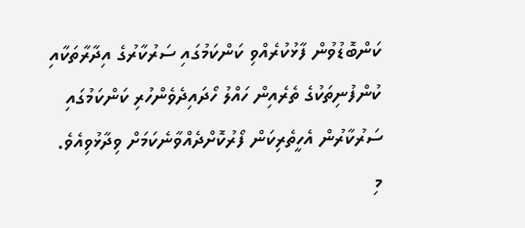ކަންބޮޑުވުން ފާޅުކުރެއްވި ކަންކަމުގައި ސަރުކާރުގެ އިދާރާތަކާއި ކުންފުނިތަކުގެ ތެރެއިން ހައްލު ހޯދައިދެވެންހުރި ކަންކަމުގައި ސަރުކާރުން އެހީތެރިކަން ފޯރުކޮށްދެއްވާނެކަމަށް ވިދާޅުވިއެވެ.
މި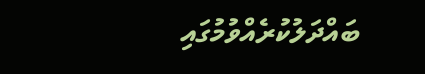ބައްދަލުކުރެއްވުމުގައި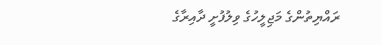ރައްޔިތުންގެ މަޖިލީހުގެ ވިލުފުށީ ދާއިރާގެ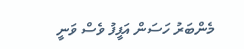މެންބަރު ހަސަން އަފީފު ވެސް ވަނީ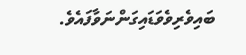ބައިވެރިވެވަޑައިގަންނަވާފައެވެ.